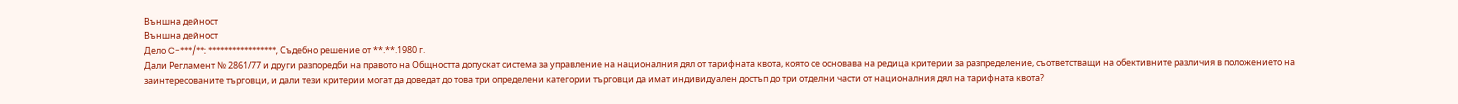Външна дейност
Външна дейност
Дело C-***/**: *****************, Съдебно решение от **.**.1980 г.
Дали Регламент № 2861/77 и други разпоредби на правото на Общността допускат система за управление на националния дял от тарифната квота, която се основава на редица критерии за разпределение, съответстващи на обективните различия в положението на заинтересованите търговци, и дали тези критерии могат да доведат до това три определени категории търговци да имат индивидуален достъп до три отделни части от националния дял на тарифната квота?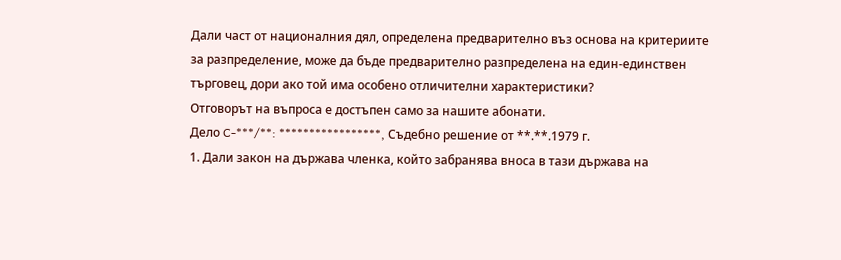Дали част от националния дял, определена предварително въз основа на критериите за разпределение, може да бъде предварително разпределена на един-единствен търговец, дори ако той има особено отличителни характеристики?
Отговорът на въпроса е достъпен само за нашите абонати.
Дело C-***/**: *****************, Съдебно решение от **.**.1979 г.
1. Дали закон на държава членка, който забранява вноса в тази държава на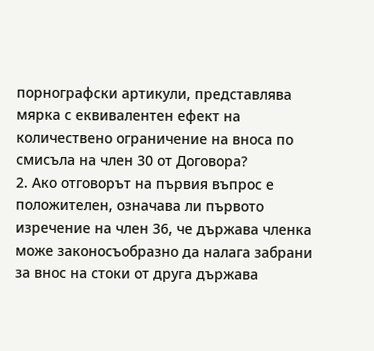порнографски артикули, представлява мярка с еквивалентен ефект на количествено ограничение на вноса по смисъла на член 30 от Договора?
2. Ако отговорът на първия въпрос е положителен, означава ли първото изречение на член 36, че държава членка може законосъобразно да налага забрани за внос на стоки от друга държава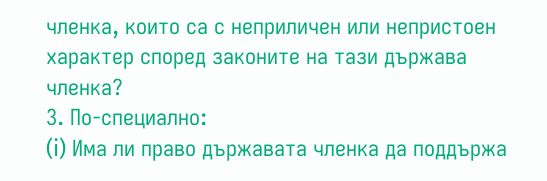членка, които са с неприличен или непристоен характер според законите на тази държава членка?
3. По-специално:
(i) Има ли право държавата членка да поддържа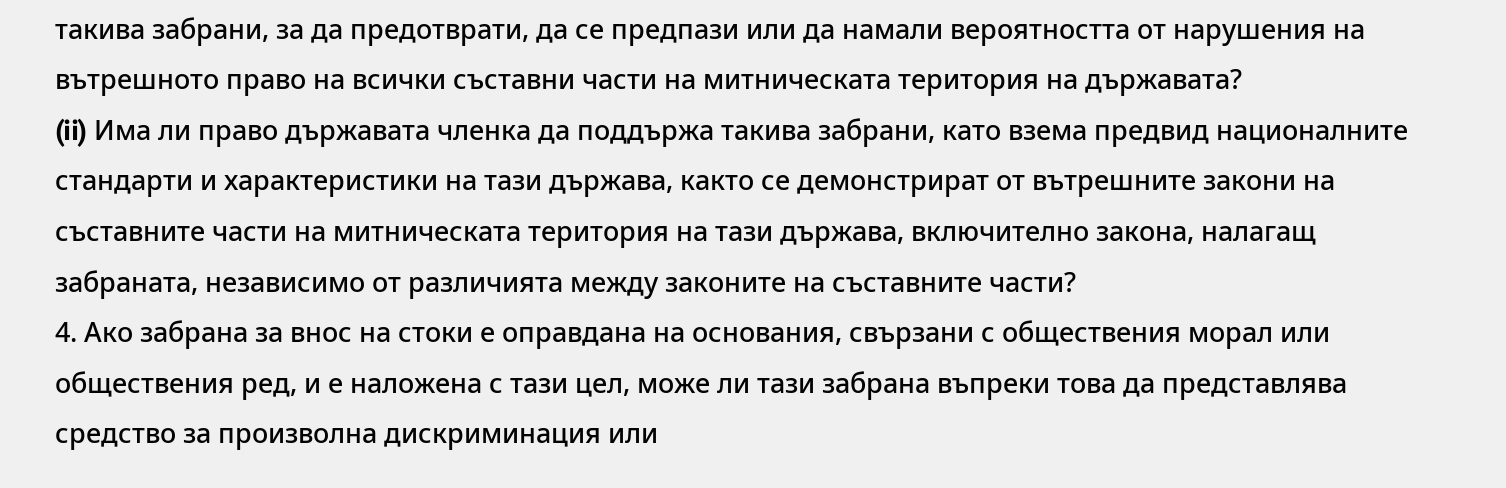такива забрани, за да предотврати, да се предпази или да намали вероятността от нарушения на вътрешното право на всички съставни части на митническата територия на държавата?
(ii) Има ли право държавата членка да поддържа такива забрани, като взема предвид националните стандарти и характеристики на тази държава, както се демонстрират от вътрешните закони на съставните части на митническата територия на тази държава, включително закона, налагащ забраната, независимо от различията между законите на съставните части?
4. Ако забрана за внос на стоки е оправдана на основания, свързани с обществения морал или обществения ред, и е наложена с тази цел, може ли тази забрана въпреки това да представлява средство за произволна дискриминация или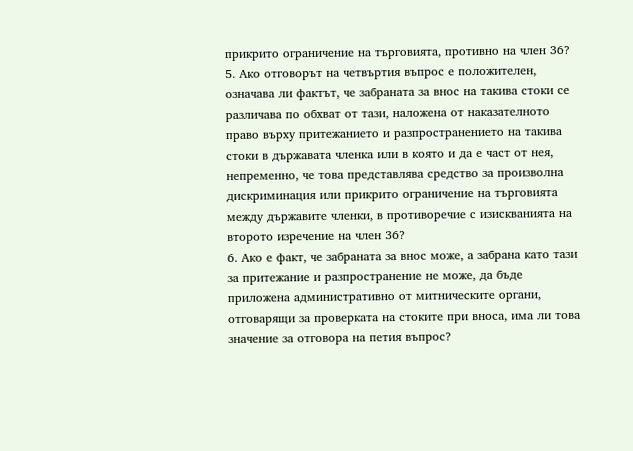прикрито ограничение на търговията, противно на член 36?
5. Ако отговорът на четвъртия въпрос е положителен, означава ли фактът, че забраната за внос на такива стоки се различава по обхват от тази, наложена от наказателното право върху притежанието и разпространението на такива стоки в държавата членка или в която и да е част от нея, непременно, че това представлява средство за произволна дискриминация или прикрито ограничение на търговията между държавите членки, в противоречие с изискванията на второто изречение на член 36?
6. Ако е факт, че забраната за внос може, а забрана като тази за притежание и разпространение не може, да бъде приложена административно от митническите органи, отговарящи за проверката на стоките при вноса, има ли това значение за отговора на петия въпрос?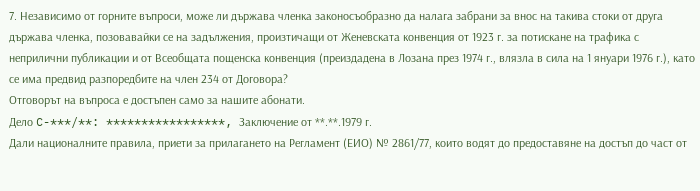7. Независимо от горните въпроси, може ли държава членка законосъобразно да налага забрани за внос на такива стоки от друга държава членка, позовавайки се на задължения, произтичащи от Женевската конвенция от 1923 г. за потискане на трафика с неприлични публикации и от Всеобщата пощенска конвенция (преиздадена в Лозана през 1974 г., влязла в сила на 1 януари 1976 г.), като се има предвид разпоредбите на член 234 от Договора?
Отговорът на въпроса е достъпен само за нашите абонати.
Дело C-***/**: *****************, Заключение от **.**.1979 г.
Дали националните правила, приети за прилагането на Регламент (ЕИО) № 2861/77, които водят до предоставяне на достъп до част от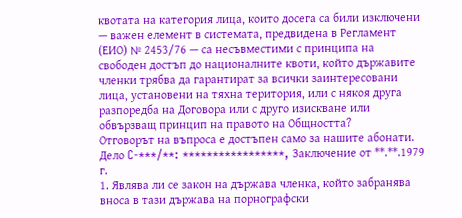квотата на категория лица, които досега са били изключени — важен елемент в системата, предвидена в Регламент (ЕИО) № 2453/76 — са несъвместими с принципа на свободен достъп до националните квоти, който държавите членки трябва да гарантират за всички заинтересовани лица, установени на тяхна територия, или с някоя друга разпоредба на Договора или с друго изискване или обвързващ принцип на правото на Общността?
Отговорът на въпроса е достъпен само за нашите абонати.
Дело C-***/**: *****************, Заключение от **.**.1979 г.
1. Являва ли се закон на държава членка, който забранява вноса в тази държава на порнографски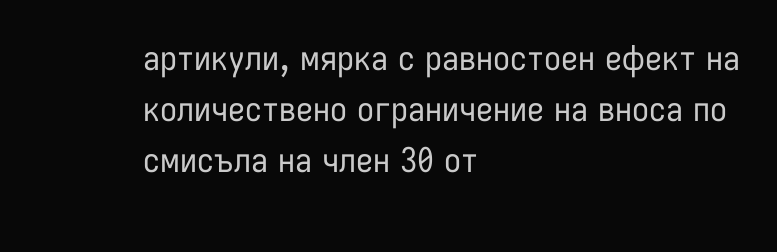артикули, мярка с равностоен ефект на количествено ограничение на вноса по смисъла на член 30 от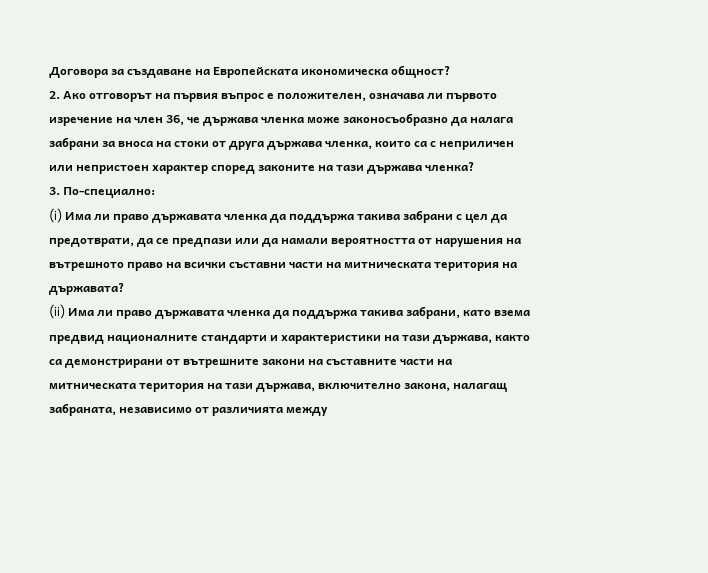Договора за създаване на Европейската икономическа общност?
2. Ако отговорът на първия въпрос е положителен, означава ли първото изречение на член 36, че държава членка може законосъобразно да налага забрани за вноса на стоки от друга държава членка, които са с неприличен или непристоен характер според законите на тази държава членка?
3. По-специално:
(i) Има ли право държавата членка да поддържа такива забрани с цел да предотврати, да се предпази или да намали вероятността от нарушения на вътрешното право на всички съставни части на митническата територия на държавата?
(ii) Има ли право държавата членка да поддържа такива забрани, като взема предвид националните стандарти и характеристики на тази държава, както са демонстрирани от вътрешните закони на съставните части на митническата територия на тази държава, включително закона, налагащ забраната, независимо от различията между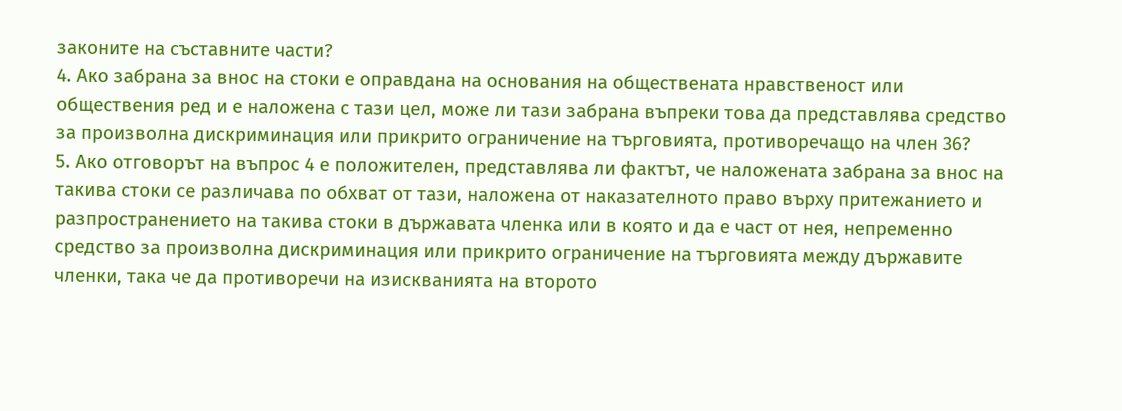законите на съставните части?
4. Ако забрана за внос на стоки е оправдана на основания на обществената нравственост или обществения ред и е наложена с тази цел, може ли тази забрана въпреки това да представлява средство за произволна дискриминация или прикрито ограничение на търговията, противоречащо на член 36?
5. Ако отговорът на въпрос 4 е положителен, представлява ли фактът, че наложената забрана за внос на такива стоки се различава по обхват от тази, наложена от наказателното право върху притежанието и разпространението на такива стоки в държавата членка или в която и да е част от нея, непременно средство за произволна дискриминация или прикрито ограничение на търговията между държавите членки, така че да противоречи на изискванията на второто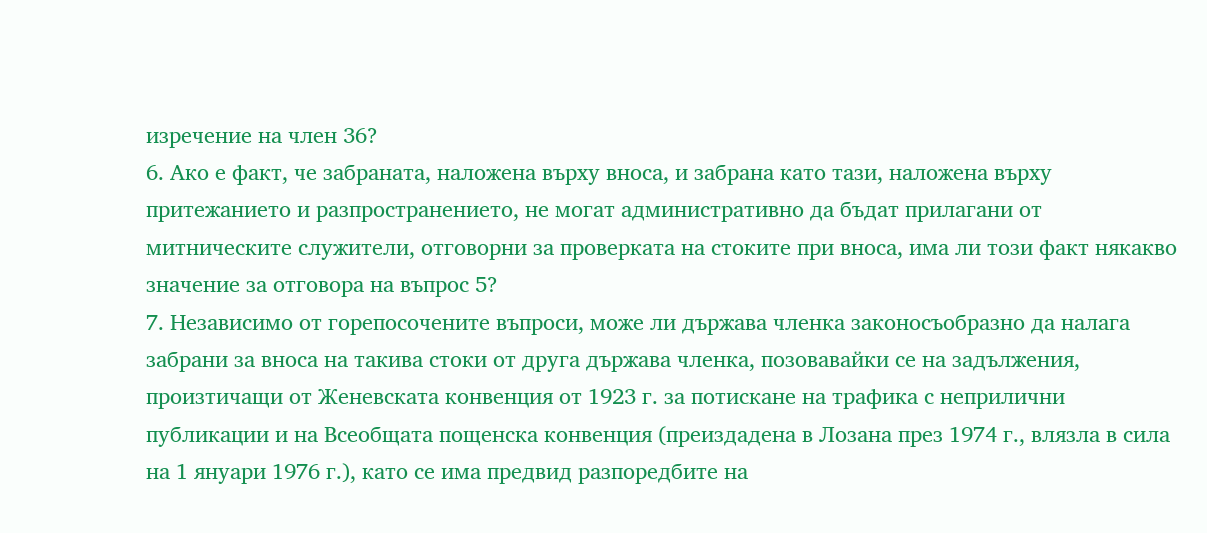изречение на член 36?
6. Ако е факт, че забраната, наложена върху вноса, и забрана като тази, наложена върху притежанието и разпространението, не могат административно да бъдат прилагани от митническите служители, отговорни за проверката на стоките при вноса, има ли този факт някакво значение за отговора на въпрос 5?
7. Независимо от горепосочените въпроси, може ли държава членка законосъобразно да налага забрани за вноса на такива стоки от друга държава членка, позовавайки се на задължения, произтичащи от Женевската конвенция от 1923 г. за потискане на трафика с неприлични публикации и на Всеобщата пощенска конвенция (преиздадена в Лозана през 1974 г., влязла в сила на 1 януари 1976 г.), като се има предвид разпоредбите на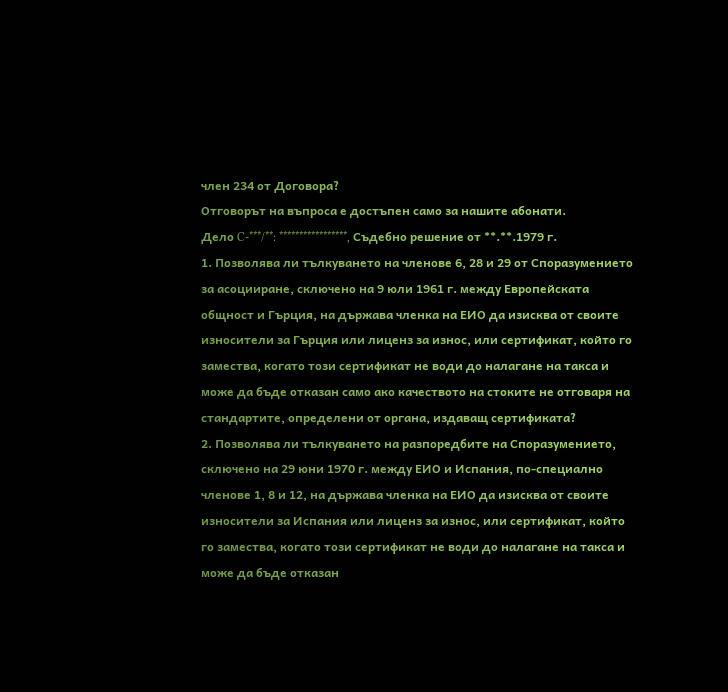член 234 от Договора?
Отговорът на въпроса е достъпен само за нашите абонати.
Дело C-***/**: *****************, Съдебно решение от **.**.1979 г.
1. Позволява ли тълкуването на членове 6, 28 и 29 от Споразумението за асоцииране, сключено на 9 юли 1961 г. между Европейската общност и Гърция, на държава членка на ЕИО да изисква от своите износители за Гърция или лиценз за износ, или сертификат, който го замества, когато този сертификат не води до налагане на такса и може да бъде отказан само ако качеството на стоките не отговаря на стандартите, определени от органа, издаващ сертификата?
2. Позволява ли тълкуването на разпоредбите на Споразумението, сключено на 29 юни 1970 г. между ЕИО и Испания, по-специално членове 1, 8 и 12, на държава членка на ЕИО да изисква от своите износители за Испания или лиценз за износ, или сертификат, който го замества, когато този сертификат не води до налагане на такса и може да бъде отказан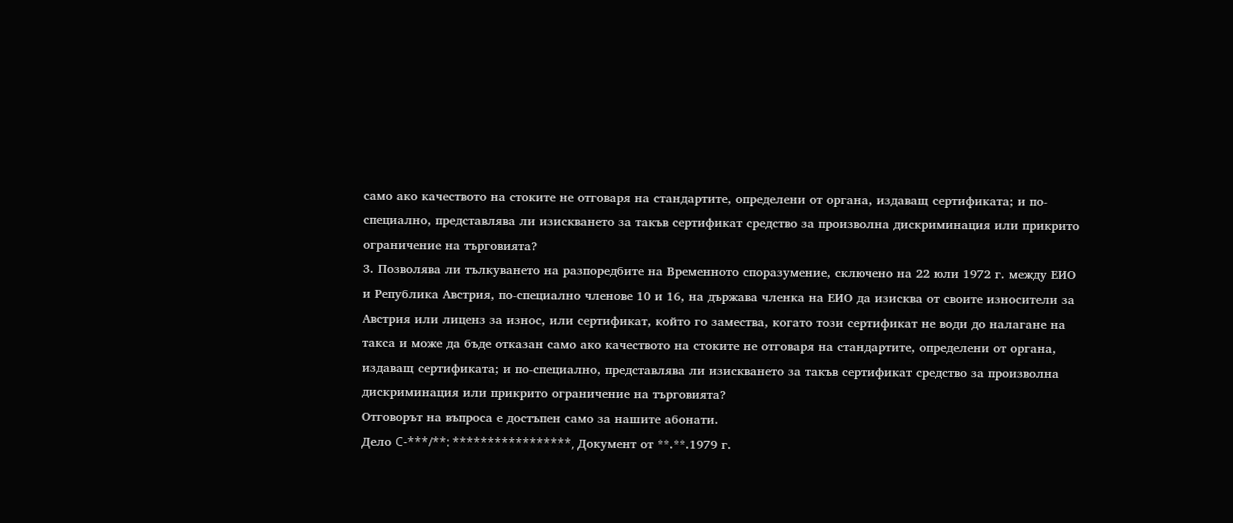само ако качеството на стоките не отговаря на стандартите, определени от органа, издаващ сертификата; и по-специално, представлява ли изискването за такъв сертификат средство за произволна дискриминация или прикрито ограничение на търговията?
3. Позволява ли тълкуването на разпоредбите на Временното споразумение, сключено на 22 юли 1972 г. между ЕИО и Република Австрия, по-специално членове 10 и 16, на държава членка на ЕИО да изисква от своите износители за Австрия или лиценз за износ, или сертификат, който го замества, когато този сертификат не води до налагане на такса и може да бъде отказан само ако качеството на стоките не отговаря на стандартите, определени от органа, издаващ сертификата; и по-специално, представлява ли изискването за такъв сертификат средство за произволна дискриминация или прикрито ограничение на търговията?
Отговорът на въпроса е достъпен само за нашите абонати.
Дело C-***/**: *****************, Документ от **.**.1979 г.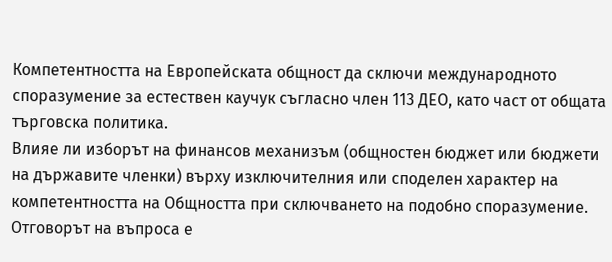Компетентността на Европейската общност да сключи международното споразумение за естествен каучук съгласно член 113 ДЕО, като част от общата търговска политика.
Влияе ли изборът на финансов механизъм (общностен бюджет или бюджети на държавите членки) върху изключителния или споделен характер на компетентността на Общността при сключването на подобно споразумение.
Отговорът на въпроса е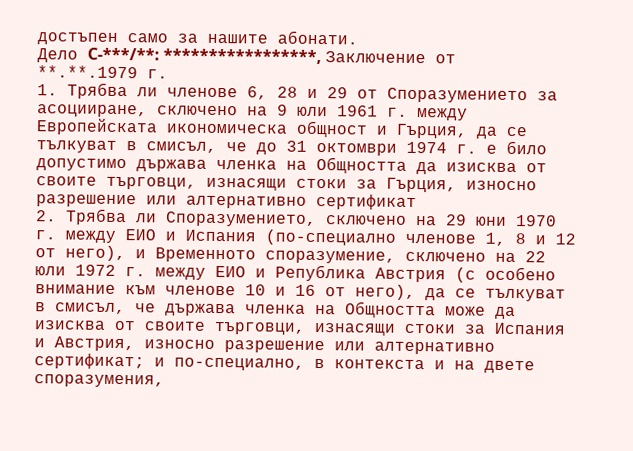достъпен само за нашите абонати.
Дело C-***/**: *****************, Заключение от **.**.1979 г.
1. Трябва ли членове 6, 28 и 29 от Споразумението за асоцииране, сключено на 9 юли 1961 г. между Европейската икономическа общност и Гърция, да се тълкуват в смисъл, че до 31 октомври 1974 г. е било допустимо държава членка на Общността да изисква от своите търговци, изнасящи стоки за Гърция, износно разрешение или алтернативно сертификат
2. Трябва ли Споразумението, сключено на 29 юни 1970 г. между ЕИО и Испания (по-специално членове 1, 8 и 12 от него), и Временното споразумение, сключено на 22 юли 1972 г. между ЕИО и Република Австрия (с особено внимание към членове 10 и 16 от него), да се тълкуват в смисъл, че държава членка на Общността може да изисква от своите търговци, изнасящи стоки за Испания и Австрия, износно разрешение или алтернативно сертификат; и по-специално, в контекста и на двете споразумения,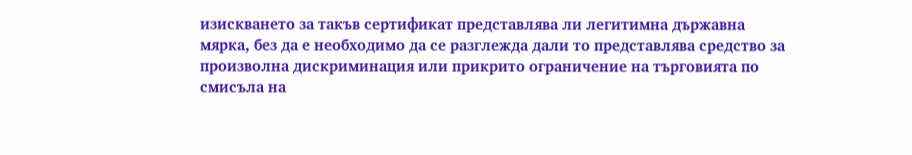изискването за такъв сертификат представлява ли легитимна държавна мярка, без да е необходимо да се разглежда дали то представлява средство за произволна дискриминация или прикрито ограничение на търговията по смисъла на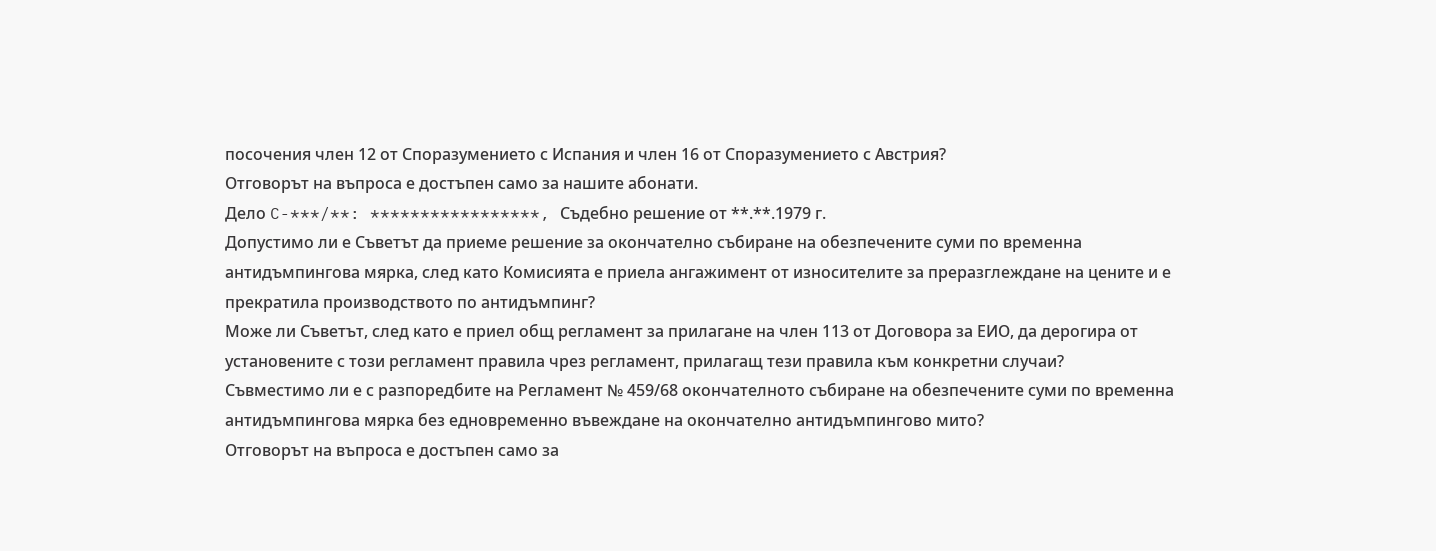посочения член 12 от Споразумението с Испания и член 16 от Споразумението с Австрия?
Отговорът на въпроса е достъпен само за нашите абонати.
Дело C-***/**: *****************, Съдебно решение от **.**.1979 г.
Допустимо ли е Съветът да приеме решение за окончателно събиране на обезпечените суми по временна антидъмпингова мярка, след като Комисията е приела ангажимент от износителите за преразглеждане на цените и е прекратила производството по антидъмпинг?
Може ли Съветът, след като е приел общ регламент за прилагане на член 113 от Договора за ЕИО, да дерогира от установените с този регламент правила чрез регламент, прилагащ тези правила към конкретни случаи?
Съвместимо ли е с разпоредбите на Регламент № 459/68 окончателното събиране на обезпечените суми по временна антидъмпингова мярка без едновременно въвеждане на окончателно антидъмпингово мито?
Отговорът на въпроса е достъпен само за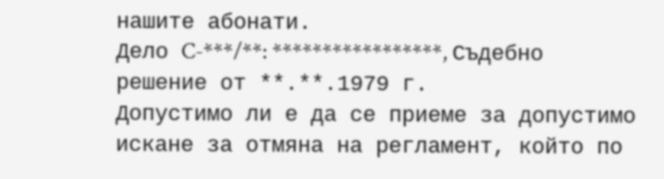нашите абонати.
Дело C-***/**: *****************, Съдебно решение от **.**.1979 г.
Допустимо ли е да се приеме за допустимо искане за отмяна на регламент, който по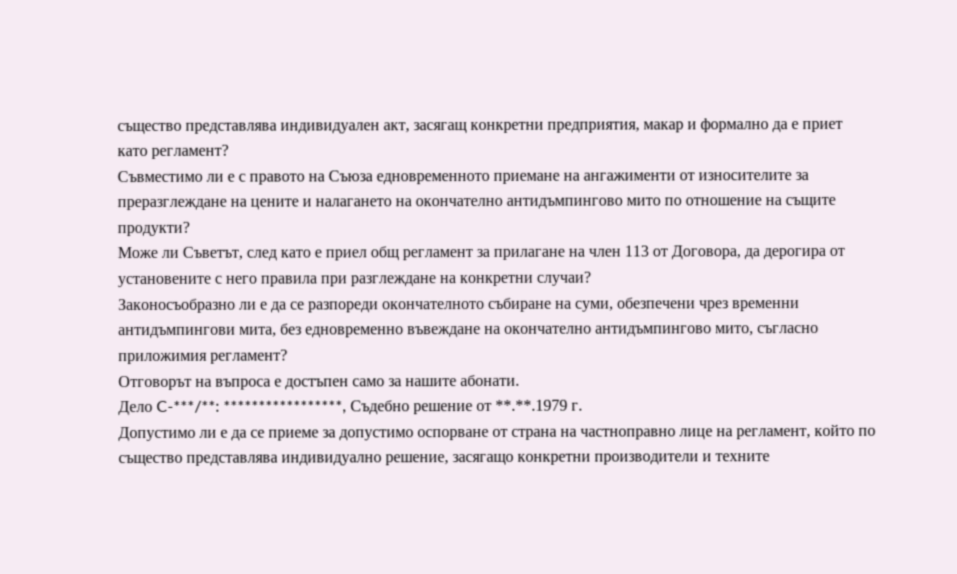същество представлява индивидуален акт, засягащ конкретни предприятия, макар и формално да е приет като регламент?
Съвместимо ли е с правото на Съюза едновременното приемане на ангажименти от износителите за преразглеждане на цените и налагането на окончателно антидъмпингово мито по отношение на същите продукти?
Може ли Съветът, след като е приел общ регламент за прилагане на член 113 от Договора, да дерогира от установените с него правила при разглеждане на конкретни случаи?
Законосъобразно ли е да се разпореди окончателното събиране на суми, обезпечени чрез временни антидъмпингови мита, без едновременно въвеждане на окончателно антидъмпингово мито, съгласно приложимия регламент?
Отговорът на въпроса е достъпен само за нашите абонати.
Дело C-***/**: *****************, Съдебно решение от **.**.1979 г.
Допустимо ли е да се приеме за допустимо оспорване от страна на частноправно лице на регламент, който по същество представлява индивидуално решение, засягащо конкретни производители и техните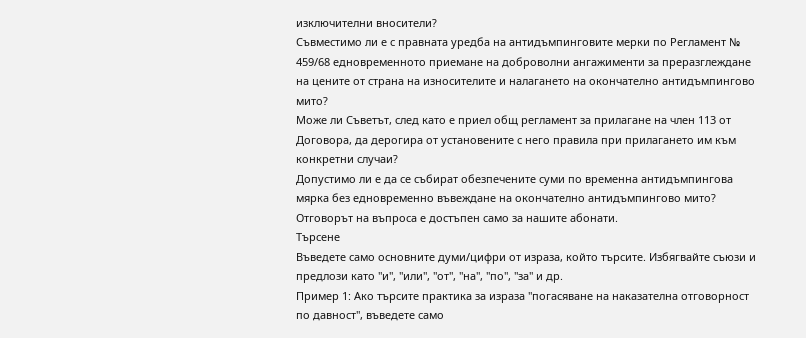изключителни вносители?
Съвместимо ли е с правната уредба на антидъмпинговите мерки по Регламент № 459/68 едновременното приемане на доброволни ангажименти за преразглеждане на цените от страна на износителите и налагането на окончателно антидъмпингово мито?
Може ли Съветът, след като е приел общ регламент за прилагане на член 113 от Договора, да дерогира от установените с него правила при прилагането им към конкретни случаи?
Допустимо ли е да се събират обезпечените суми по временна антидъмпингова мярка без едновременно въвеждане на окончателно антидъмпингово мито?
Отговорът на въпроса е достъпен само за нашите абонати.
Търсене
Въведете само основните думи/цифри от израза, който търсите. Избягвайте съюзи и предлози като "и", "или", "от", "на", "по", "за" и др.
Пример 1: Ако търсите практика за израза "погасяване на наказателна отговорност по давност", въведете само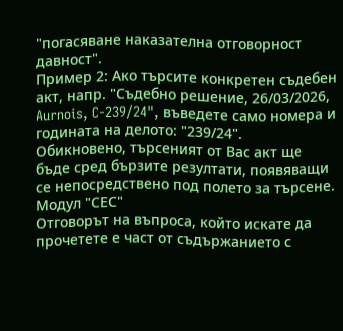"погасяване наказателна отговорност давност".
Пример 2: Ако търсите конкретен съдебен акт, напр. "Съдебно решение, 26/03/2026, Aurnois, C-239/24", въведете само номера и годината на делото: "239/24".
Обикновено, търсеният от Вас акт ще бъде сред бързите резултати, появяващи се непосредствено под полето за търсене.
Модул "СЕС"
Отговорът на въпроса, който искате да прочетете е част от съдържанието с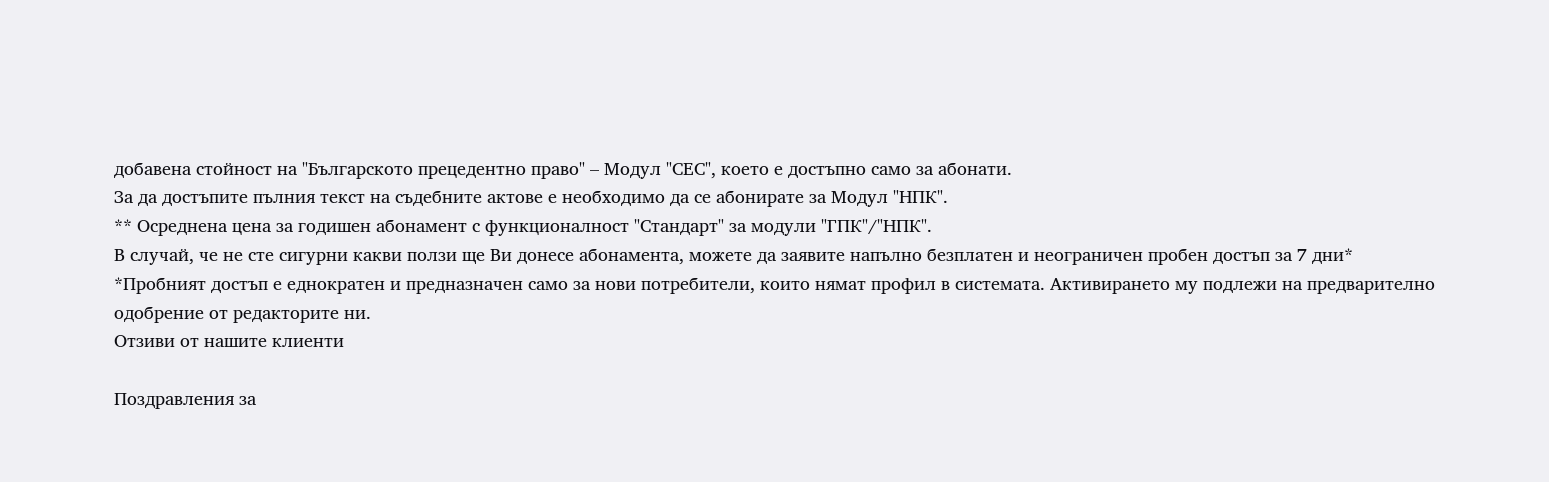добавена стойност на "Българското прецедентно право" – Модул "СЕС", което е достъпно само за абонати.
За да достъпите пълния текст на съдебните актове е необходимо да се абонирате за Модул "НПК".
** Осреднена цена за годишен абонамент с функционалност "Стандарт" за модули "ГПК"/"НПК".
В случай, че не сте сигурни какви ползи ще Ви донесе абонамента, можете да заявите напълно безплатен и неограничен пробен достъп за 7 дни*
*Пробният достъп е еднократен и предназначен само за нови потребители, които нямат профил в системата. Активирането му подлежи на предварително одобрение от редакторите ни.
Отзиви от нашите клиенти

Поздравления за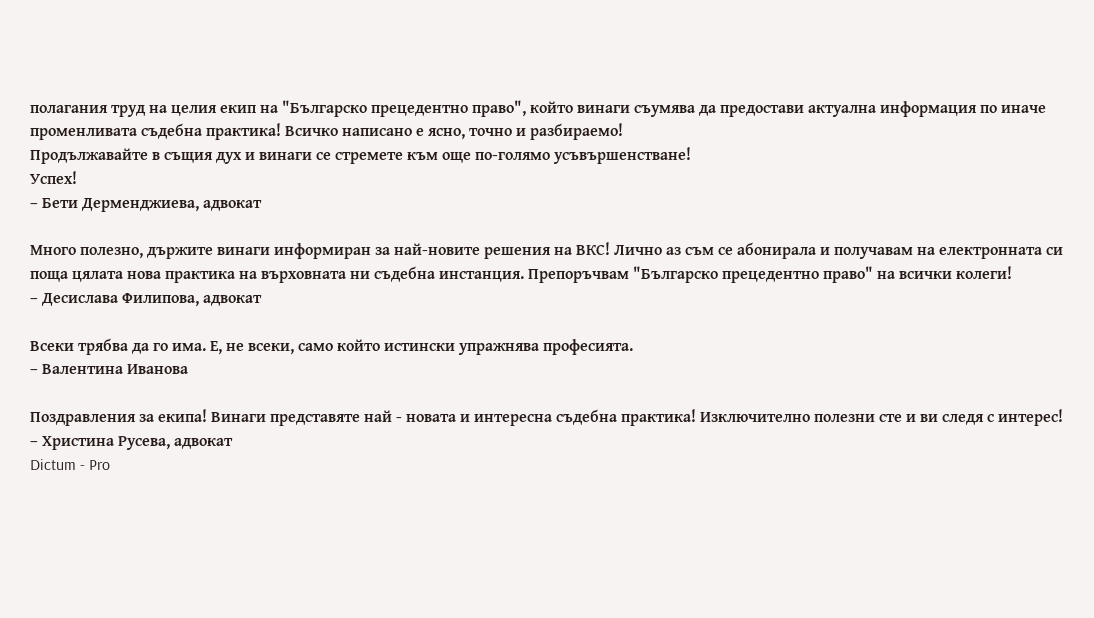полагания труд на целия екип на "Българско прецедентно право", който винаги съумява да предостави актуална информация по иначе променливата съдебна практика! Всичко написано е ясно, точно и разбираемо!
Продължавайте в същия дух и винаги се стремете към още по-голямо усъвършенстване!
Успех!
– Бети Дерменджиева, адвокат

Много полезно, държите винаги информиран за най-новите решения на ВКС! Лично аз съм се абонирала и получавам на електронната си поща цялата нова практика на върховната ни съдебна инстанция. Препоръчвам "Българско прецедентно право" на всички колеги!
– Десислава Филипова, адвокат

Всеки трябва да го има. Е, не всеки, само който истински упражнява професията.
– Валентина Иванова

Поздравления за екипа! Винаги представяте най - новата и интересна съдебна практика! Изключително полезни сте и ви следя с интерес!
– Христина Русева, адвокат
Dictum - Pro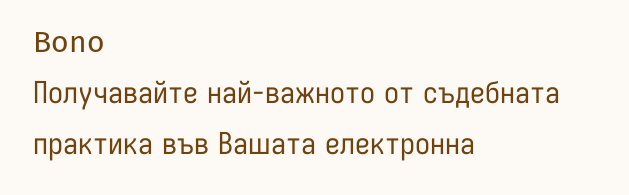Bono
Получавайте най-важното от съдебната практика във Вашата електронна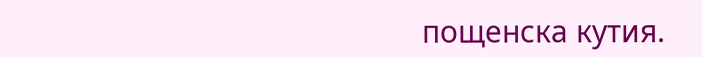пощенска кутия.